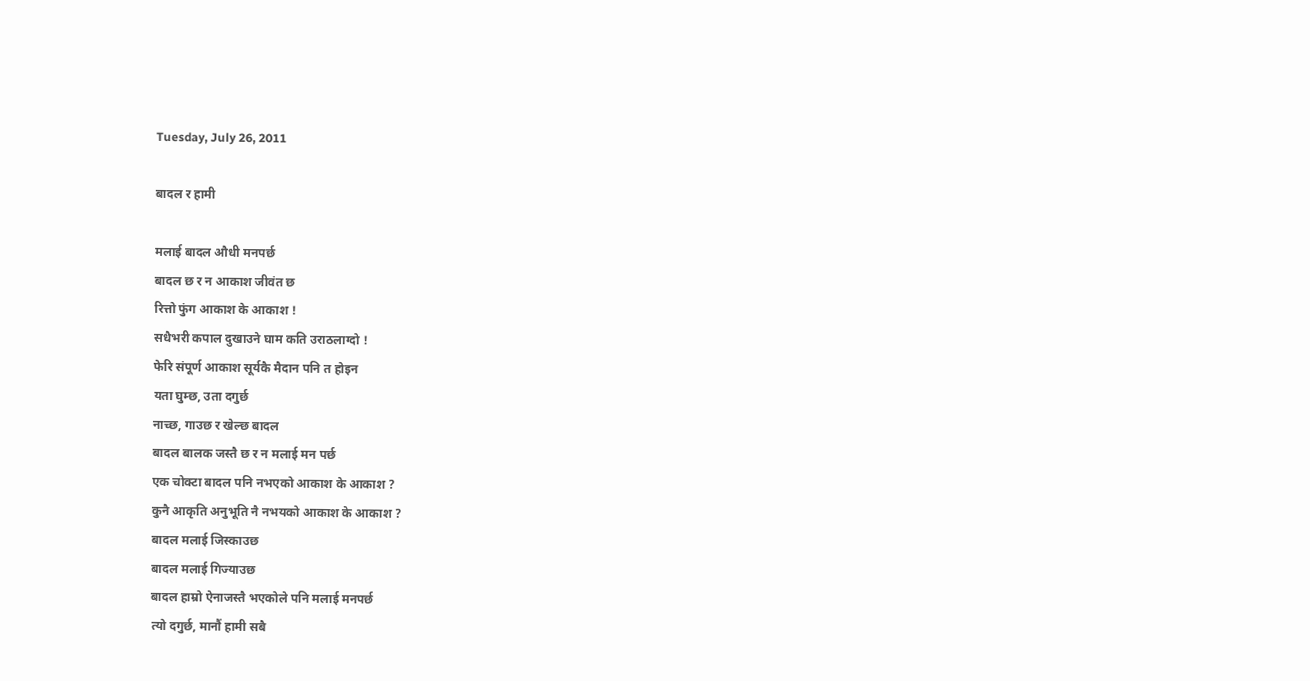Tuesday, July 26, 2011

बादल र हामी

मलाई बादल औधी मनपर्छ
बादल छ र न आकाश जीवंत छ
रित्तो फुंग आकाश के आकाश !
सधैभरी कपाल दुखाउने घाम कति उराठलाग्दो !
फेरि संपूर्ण आकाश सूर्यकै मैदान पनि त होइन
यता घुम्छ, उता दगुर्छ
नाच्छ, गाउछ र खेल्छ बादल
बादल बालक जस्तै छ र न मलाई मन पर्छ
एक चोक्टा बादल पनि नभएको आकाश के आकाश ?
कुनै आकृति अनुभूति नै नभयको आकाश के आकाश ?
बादल मलाई जिस्काउछ
बादल मलाई गिज्याउछ
बादल हाम्रो ऐनाजस्तै भएकोले पनि मलाई मनपर्छ
त्यो दगुर्छ, मानौं हामी सबै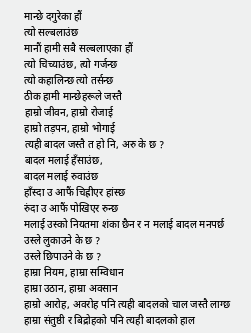मान्छे दगुरेका हौं
त्यो सल्बलाउंछ
मानौं हामी सबै सल्बलाएका हौं
त्यो चिच्याउंछ, त्यो गर्जन्छ
त्यो कहालिन्छ त्यो तर्सन्छ
ठीक हामी मान्छेहरूले जस्तै
हाम्रो जीवन, हाम्रो रोजाई
हाम्रो तड़पन, हाम्रो भोगाई
त्यही बादल जस्तै त हो नि, अरु के छ ?
बादल मलाई हँसाउंछ,
बादल मलाई रुवाउंछ
हाँस्दा उ आफैं चिह्रीएर हांस्छ
रुंदा उ आफैं पोखिएर रुन्छ
मलाई उस्को नियतमा शंका छैन र न मलाई बादल मनपर्छ
उस्ले लुकाउने के छ ?
उस्ले छिपाउने के छ ?
हाम्रा नियम, हाम्रा सम्विधान
हाम्रा उठान, हाम्रा अवसान
हाम्रो आरोह, अवरोह पनि त्यही बादलको चाल जस्तै लाग्छ
हाम्रा संतुष्ठी र बिद्रोहको पनि त्यही बादलको हाल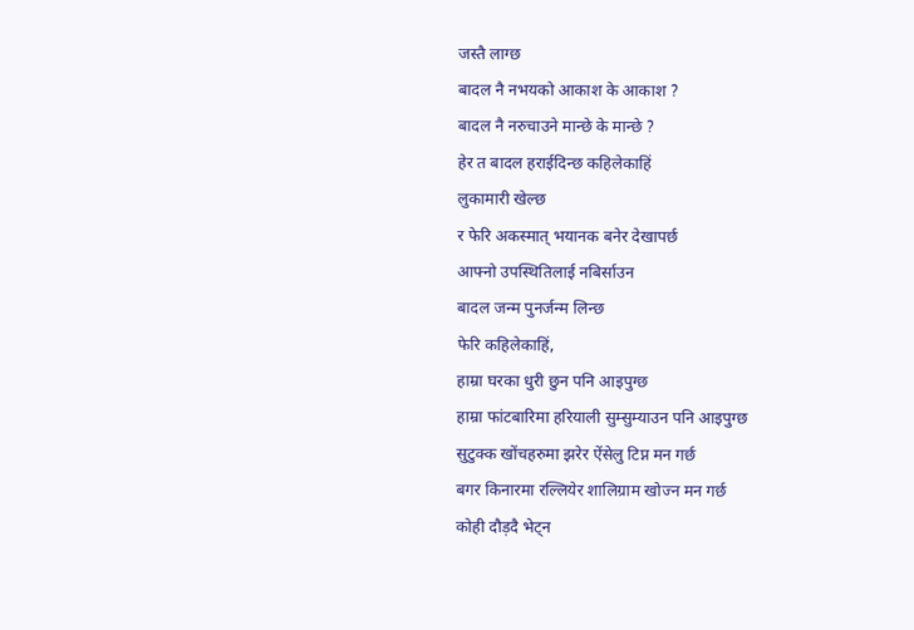जस्तै लाग्छ
बादल नै नभयको आकाश के आकाश ?
बादल नै नरुचाउने मान्छे के मान्छे ?
हेर त बादल हराईदिन्छ कहिलेकाहिं
लुकामारी खेल्छ
र फेरि अकस्मात् भयानक बनेर देखापर्छ
आफ्नो उपस्थितिलाई नबिर्साउन
बादल जन्म पुनर्जन्म लिन्छ
फेरि कहिलेकाहिं,
हाम्रा घरका धुरी छुन पनि आइपुग्छ
हाम्रा फांटबारिमा हरियाली सुम्सुम्याउन पनि आइपुग्छ
सुटुक्क खोंचहरुमा झरेर ऐंसेलु टिप्न मन गर्छ
बगर किनारमा रल्लियेर शालिग्राम खोज्न मन गर्छ
कोही दौड़दै भेट्न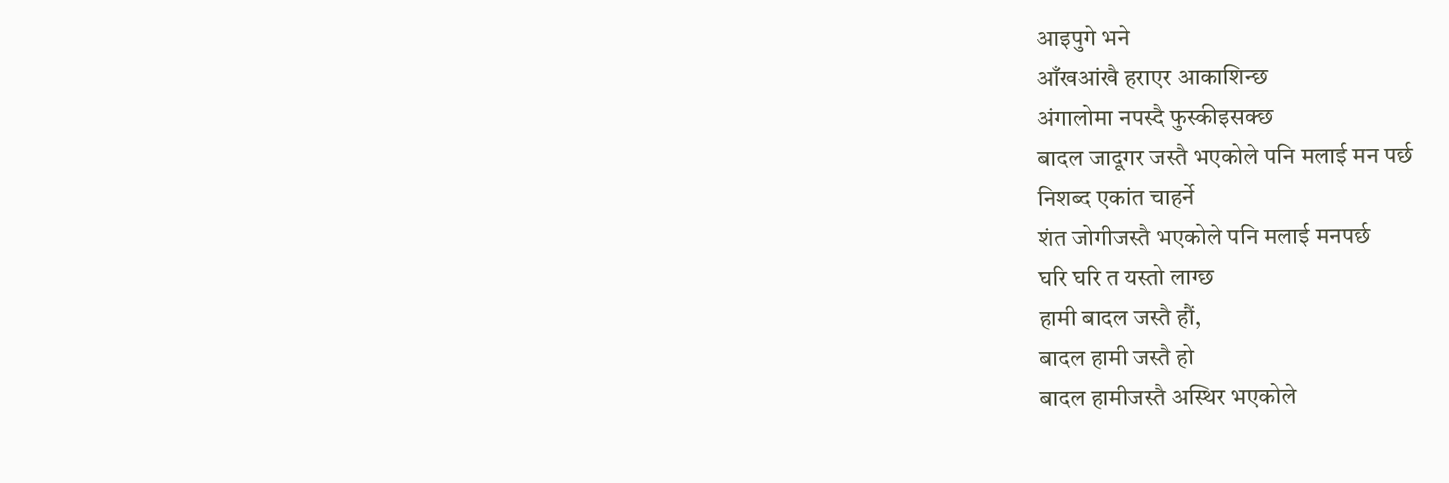आइपुगे भने
आँखआंखै हराएर आकाशिन्छ
अंगालोमा नपस्दै फुस्कीइसक्छ
बादल जादूगर जस्तै भएकोले पनि मलाई मन पर्छ
निशब्द एकांत चाहर्ने
शंत जोगीजस्तै भएकोले पनि मलाई मनपर्छ
घरि घरि त यस्तो लाग्छ
हामी बादल जस्तै हौं,
बादल हामी जस्तै हो
बादल हामीजस्तै अस्थिर भएकोले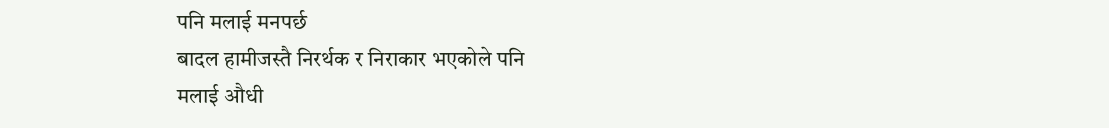पनि मलाई मनपर्छ
बादल हामीजस्तै निरर्थक र निराकार भएकोले पनि
मलाई औधी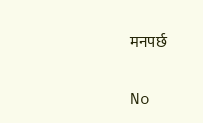मनपर्छ

No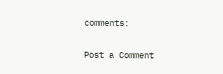comments:

Post a Comment